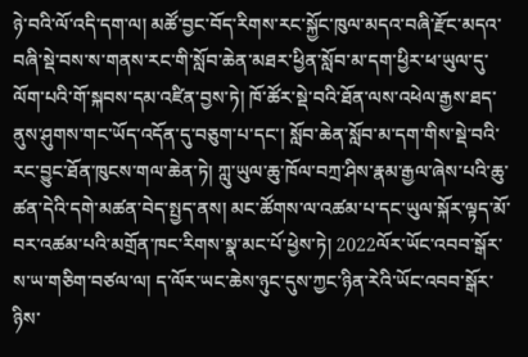ཉེ་བའི་ལོ་འདི་དག་ལ། མཚོ་བྱང་བོད་རིགས་རང་སྐྱོང་ཁུལ་མདའ་བཞི་རྫོང་མདའ་བཞི་སྡེ་བས་ས་གནས་རང་གི་སློབ་ཆེན་མཐར་ཕྱིན་སློབ་མ་དག་ཕྱིར་ཕ་ཡུལ་དུ་ལོག་པའི་གོ་སྐབས་དམ་འཛིན་བྱས་ཏེ། ཁོ་ཚོར་སྡེ་བའི་ཐོན་ལས་འཕེལ་རྒྱས་ཐད་ནུས་ཤུགས་གང་ཡོད་འདོན་དུ་བཅུག་པ་དང་། སློབ་ཆེན་སློབ་མ་དག་གིས་སྡེ་བའི་རང་བྱུང་ཐོན་ཁུངས་གལ་ཆེན་ཏེ། ཀླུ་ཡུལ་ཆུ་ཁོལ་བཀྲ་ཤིས་རྣམ་རྒྱལ་ཞེས་པའི་ཆུ་ཚན་དེའི་དགེ་མཚན་བེད་སྤྱད་ནས། མང་ཚོགས་ལ་འཚམ་པ་དང་ཡུལ་སྐོར་ལྟད་མོ་བར་འཚམ་པའི་མགྲོན་ཁང་རིགས་སྣ་མང་པོ་ཕྱེས་ཏེ། 2022ལོར་ཡོང་འབབ་སྒོར་ས་ཡ་གཅིག་བཙལ་ལ། ད་ལོར་ཡང་ཆེས་ཉུང་དུས་ཀྱང་ཉིན་རེའི་ཡོང་འབབ་སྒོར་ཉིས་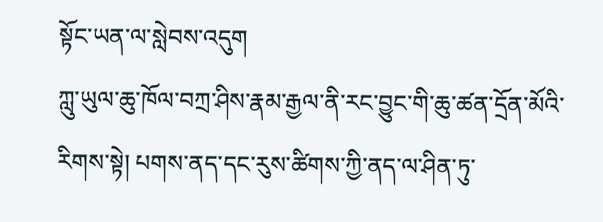སྟོང་ཡན་ལ་སླེབས་འདུག
ཀླུ་ཡུལ་ཆུ་ཁོལ་བཀྲ་ཤིས་རྣམ་རྒྱལ་ནི་རང་བྱུང་གི་ཆུ་ཚན་དྲོན་མོའི་རིགས་སྟེ། པགས་ནད་དང་རུས་ཚིགས་ཀྱི་ནད་ལ་ཤིན་ཏུ་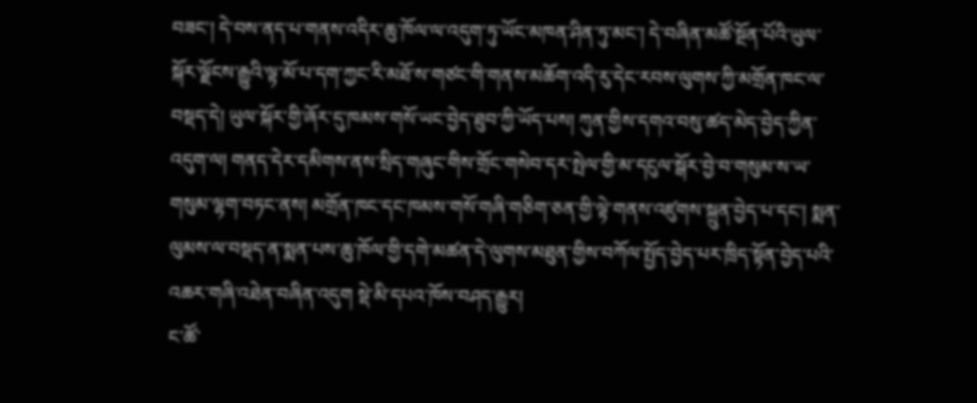བཟང་། དེ་བས་ནད་པ་གནས་འདིར་ཆུ་ཁོལ་ལ་འདུག་ཏུ་ཡོང་མཁན་ཤིན་ཏུ་མང་། དེ་བཞིན་མཚོ་སྔོན་པོའི་ཡུལ་སྐོར་ལྗོངས་རྒྱུའི་ལྟ་མོ་པ་དག་ཀྱང་རི་མཐོ་ས་གཙང་གི་གནས་མཆོག་འདི་རུ་དེང་རབས་ལུགས་ཀྱི་མགྲོན་ཁང་ལ་བསྡད་དེ། ཡུལ་སྐོར་གྱི་ཞོར་དུ་ཁམས་གསོ་ཡང་བྱེད་ཐུབ་ཀྱི་ཡོད་པས། ཀུན་གྱིས་དགའ་བསུ་ཚད་མེད་བྱེད་ཀྱིན་འདུག་ལ། གནད་དེར་དམིགས་ནས་སྲིད་གཞུང་གིས་གྲོང་གསེབ་དར་སྤེལ་གྱི་མ་དངུལ་སྒོར་བྱེ་བ་གསུམ་ས་ཡ་གསུམ་ལྷག་བཏང་ནས། མགྲོན་ཁང་དང་ཁམས་གསོ་གཞི་གཅིག་ཅན་གྱི་ལྟེ་གནས་འཛུགས་སྐྲུན་བྱེད་པ་དང་། སྨན་ལུམས་ལ་བསྡད་ན་སྨན་པས་ཆུ་ཁོལ་གྱི་དགེ་མཚན་དེ་ལུགས་མཐུན་གྱིས་བཀོལ་སྤྱོད་བྱེད་པར་ཁྲིད་སྟོན་བྱེད་པའི་འཆར་གཞི་འཐེན་བཞིན་འདུག སྡེ་མི་དཔའ་ཁོས་བཤད་རྒྱུར།
ང་ཚོ་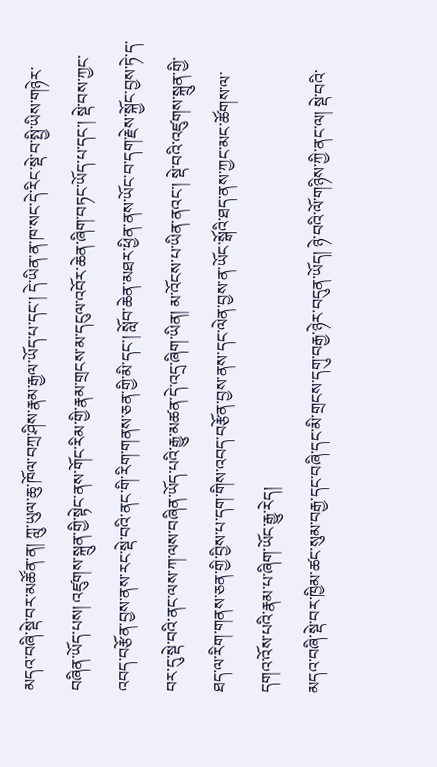མདའ་བཞི་སྡེ་བར་མཚོན་ན། ཀླུ་ཡུལ་ཆུ་ཁོལ་བཀྲ་ཤིས་རྣམ་རྒྱལ་ཡོད་པ་དང་། དེ་ཡིན་ན་ཁ་སང་དེ་རིང་སྡེ་བ་སྤྱི་ཡིས་གཉེར་བཞིན་ཡོད་པས། འཛུགས་སྐྲུན་གྱི་སྟེང་ནས་གོང་རིམ་གྱི་རྣམ་གྲངས་མ་དངུལ་འབོར་ཆེན་ཞིག་བཏང་ཡོད་པ་དང་། སྡེ་བས་ཀྱང་འབད་བརྩོན་བྱས་ནས་རང་སྡེ་བའི་ནང་གི་རིག་གནས་ཅན་གྱི་མི་དང་། སློབ་ཆེན་མཐར་ཕྱིན་ནས་ཡོང་བ་དག་རྗེས་སྐྱོང་བྱས་ཏེ་ད་བར་དུ་སྡེ་བའི་ནང་ལས་ཀ་ལས་བཞིན་ཡོད་པའི་རྒྱུ་མཚན་དེ་འདྲ་ཞིག་ཡིན། མ་འོངས་པ་ཡིན་ནའང་། སྡེ་བའི་འཛུགས་སྐྲུན་གྱི་ཐད་ལ་རིག་གནས་ཅན་གྱི་བྱིས་པ་དག་གིས་འབད་བརྩོན་བྱས་ནས་དང་ལེན་བྱས་ན་ཡོང་སྒོའི་ཐད་ནས་ཀྱང་མང་ཚོགས་ལ་དགའ་འོས་པའི་རྣམ་པ་ཞིག་ཡོང་རྒྱུ་རེད།
མདའ་བཞི་སྡེ་བར་ཁྱིམ་ཚང་སུམ་བརྒྱ་དང་བཞི་དང་མི་གྲངས་དགུ་བརྒྱ་ཉེར་བདུན་ཡོད། ཉེ་བའི་ལོ་གཉིས་ཀྱི་ནང་ལ། སྡེ་བའི་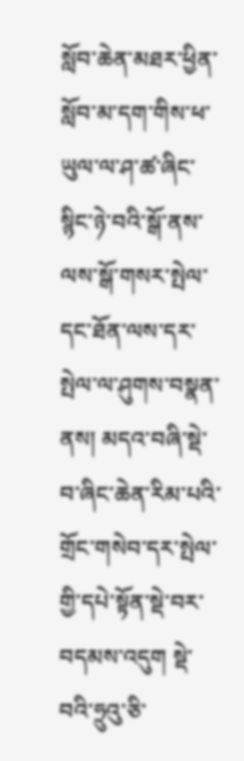སློབ་ཆེན་མཐར་ཕྱིན་སློབ་མ་དག་གིས་ཕ་ཡུལ་ལ་ཤ་ཚ་ཞིང་སྙིང་ཉེ་བའི་སྒོ་ནས་ལས་སྒོ་གསར་སྤེལ་དང་ཐོན་ལས་དར་སྤེལ་ལ་ཤུགས་བསྣན་ནས། མདའ་བཞི་སྡེ་བ་ཞིང་ཆེན་རིམ་པའི་གྲོང་གསེབ་དར་སྤེལ་གྱི་དཔེ་སྟོན་སྡེ་བར་བདམས་འདུག སྡེ་བའི་ཧྲུའུ་ཅི་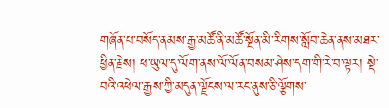གཞོན་པ་བསོད་ནམས་རྒྱ་མཚོ་ནི་མཚོ་སྔོན་མི་རིགས་སློབ་ཆེན་ནས་མཐར་ཕྱིན་རྗེས། ཕ་ཡུལ་དུ་ལོག་ནས་ལོ་ལོན་བསམ་ཤེས་དག་གི་རེ་བ་ལྟར། སྡེ་བའི་འཕེལ་རྒྱས་ཀྱི་མདུན་ལྗོངས་ལ་རང་ནུས་ཅི་ལྕོགས་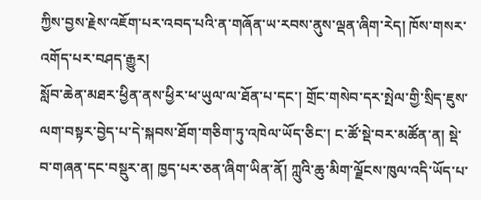ཀྱིས་བྱས་རྗེས་འཇོག་པར་འབད་པའི་ན་གཞོན་ཡ་རབས་ནུས་ལྡན་ཞིག་རེད། ཁོས་གསར་འགོད་པར་བཤད་རྒྱུར།
སློབ་ཆེན་མཐར་ཕྱིན་ནས་ཕྱིར་ཕ་ཡུལ་ལ་ཐོན་པ་དང་། གྲོང་གསེབ་དར་སྤེལ་གྱི་སྲིད་ཇུས་ལག་བསྟར་བྱེད་པ་དེ་སྐབས་ཐོག་གཅིག་ཏུ་འཁེལ་ཡོད་ཅིང་། ང་ཚོ་སྡེ་བར་མཚོན་ན། སྡེ་བ་གཞན་དང་བསྡུར་ན། ཁྱད་པར་ཅན་ཞིག་ཡིན་ནོ། ཀླུའི་ཆུ་མིག་ལྗོངས་ཁུལ་འདི་ཡོད་པ་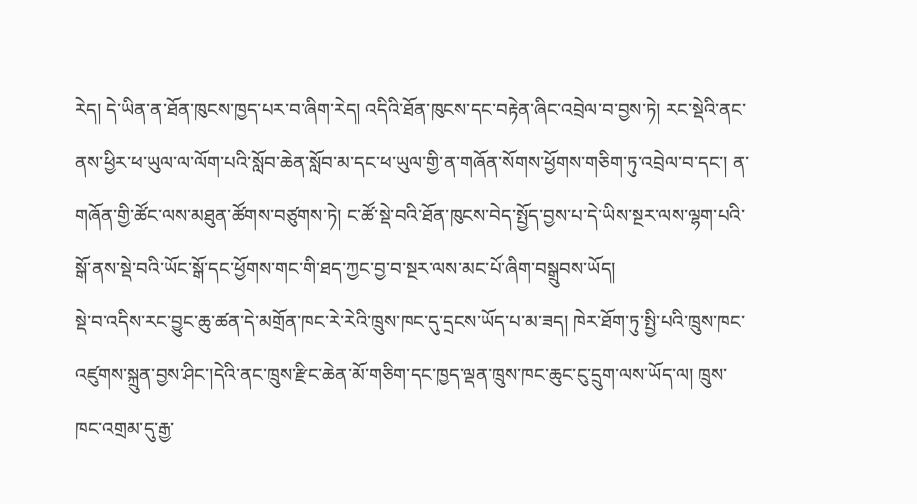རེད། དེ་ཡིན་ན་ཐོན་ཁུངས་ཁྱད་པར་བ་ཞིག་རེད། འདིའི་ཐོན་ཁུངས་དང་བརྟེན་ཞིང་འབྲེལ་བ་བྱས་ཏེ། རང་སྡེའི་ནང་ནས་ཕྱིར་ཕ་ཡུལ་ལ་ལོག་པའི་སློབ་ཆེན་སློབ་མ་དང་ཕ་ཡུལ་གྱི་ན་གཞོན་སོགས་ཕྱོགས་གཅིག་ཏུ་འབྲེལ་བ་དང་། ན་གཞོན་གྱི་ཚོང་ལས་མཐུན་ཚོགས་བཙུགས་ཏེ། ང་ཚོ་སྡེ་བའི་ཐོན་ཁུངས་བེད་སྤྱོད་བྱས་པ་དེ་ཡིས་སྔར་ལས་ལྷག་པའི་སྒོ་ནས་སྡེ་བའི་ཡོང་སྒོ་དང་ཕྱོགས་གང་གི་ཐད་ཀྱང་བྱ་བ་སྔར་ལས་མང་པོ་ཞིག་བསྒྲུབས་ཡོད།
སྡེ་བ་འདིས་རང་བྱུང་ཆུ་ཚན་དེ་མགྲོན་ཁང་རེ་རེའི་ཁྲུས་ཁང་དུ་དྲངས་ཡོད་པ་མ་ཟད། ཁེར་ཐོག་ཏུ་སྤྱི་པའི་ཁྲུས་ཁང་འཛུགས་སྐྲུན་བྱས་ཤིང་།དེའི་ནང་ཁྲུས་རྫིང་ཆེན་མོ་གཅིག་དང་ཁྱད་ལྡན་ཁྲུས་ཁང་ཆུང་ངུ་དྲུག་ལས་ཡོད་ལ། ཁྲུས་ཁང་འགྲམ་དུ་རྒྱ་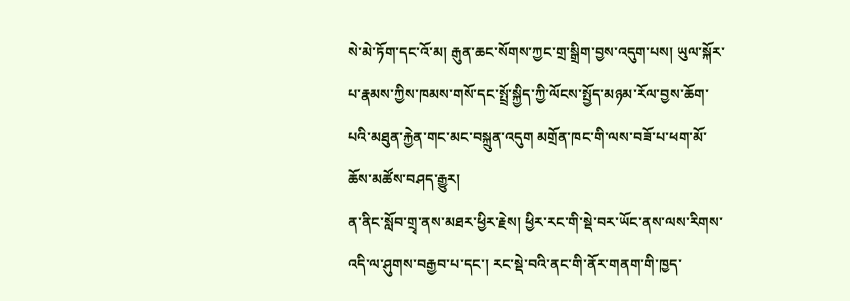སེ་མེ་ཏོག་དང་འོ་མ། རྒུན་ཆང་སོགས་ཀྱང་གྲ་སྒྲིག་བྱས་འདུག་པས། ཡུལ་སྐོར་པ་རྣམས་ཀྱིས་ཁམས་གསོ་དང་སྤྲོ་སྐྱིད་ཀྱི་ལོངས་སྤྱོད་མཉམ་རོལ་བྱས་ཆོག་པའི་མཐུན་རྐྱེན་གང་མང་བསྐྲུན་འདུག མགྲོན་ཁང་གི་ལས་བཟོ་པ་ཕག་མོ་ཆོས་མཚོས་བཤད་རྒྱུར།
ན་ནིང་སློབ་གྲྭ་ནས་མཐར་ཕྱིར་རྗེས། ཕྱིར་རང་གི་སྡེ་བར་ཡོང་ནས་ལས་རིགས་འདི་ལ་ཤུགས་བརྒྱབ་པ་དང་། རང་སྡེ་བའི་ནང་གི་ནོར་གནག་གི་ཁྱད་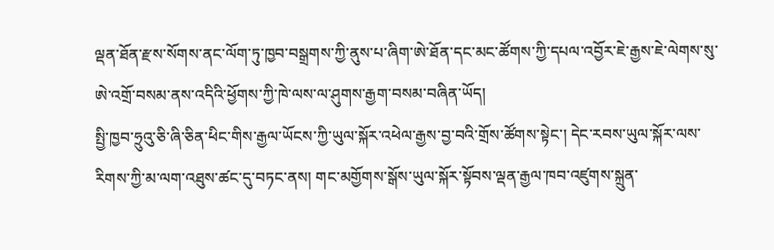ལྡན་ཐོན་རྫས་སོགས་ནང་ལོག་ཏུ་ཁྱབ་བསྒྲགས་ཀྱི་ནུས་པ་ཞིག་ཨེ་ཐོན་དང་མང་ཚོགས་ཀྱི་དཔལ་འབྱོར་ཇེ་རྒྱས་ཇེ་ལེགས་སུ་ཨེ་འགྲོ་བསམ་ནས་འདིའི་ཕྱོགས་ཀྱི་ཁེ་ལས་ལ་ཤུགས་རྒྱག་བསམ་བཞིན་ཡོད།
སྤྱི་ཁྱབ་ཧྲུའུ་ཅི་ཞི་ཅིན་ཕིང་གིས་རྒྱལ་ཡོངས་ཀྱི་ཡུལ་སྐོར་འཕེལ་རྒྱས་བྱ་བའི་གྲོས་ཚོགས་སྟེང་། དེང་རབས་ཡུལ་སྐོར་ལས་རིགས་ཀྱི་མ་ལག་འཐུས་ཚང་དུ་བཏང་ནས། གང་མགྱོགས་སྒོས་ཡུལ་སྐོར་སྟོབས་ལྡན་རྒྱལ་ཁབ་འཛུགས་སྐྲུན་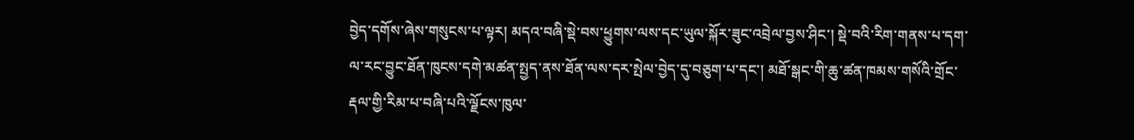བྱེད་དགོས་ཞེས་གསུངས་པ་ལྟར། མདའ་བཞི་སྡེ་བས་ཕྱུགས་ལས་དང་ཡུལ་སྐོར་ཟུང་འབྲེལ་བྱས་ཤིང་། སྡེ་བའི་རིག་གནས་པ་དག་ལ་རང་བྱུང་ཐོན་ཁུངས་དགེ་མཚན་སྤྱད་ནས་ཐོན་ལས་དར་སྤེལ་བྱེད་དུ་བཅུག་པ་དང་། མཐོ་སྒང་གི་ཆུ་ཚན་ཁམས་གསོའི་གྲོང་རྡལ་གྱི་རིམ་པ་བཞི་པའི་ལྗོངས་ཁུལ་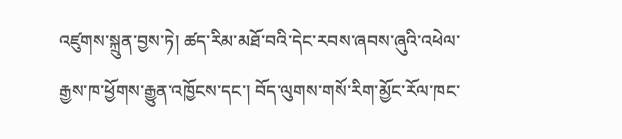འཛུགས་སྐྲུན་བྱས་ཏེ། ཚད་རིམ་མཐོ་བའི་དེང་རབས་ཞབས་ཞུའི་འཕེལ་རྒྱས་ཁ་ཕྱོགས་རྒྱུན་འཁྱོངས་དང་། བོད་ལུགས་གསོ་རིག་མྱོང་རོལ་ཁང་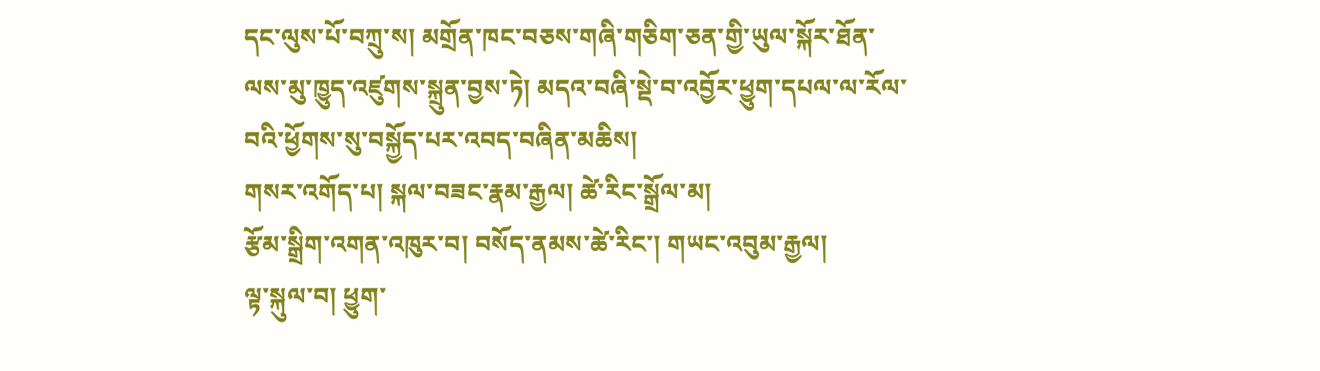དང་ལུས་པོ་བཀྲུ་ས། མགྲོན་ཁང་བཅས་གཞི་གཅིག་ཅན་གྱི་ཡུལ་སྐོར་ཐོན་ལས་མུ་ཁྱུད་འཛུགས་སྐྲུན་བྱས་ཏེ། མདའ་བཞི་སྡེ་བ་འབྱོར་ཕྱུག་དཔལ་ལ་རོལ་བའི་ཕྱོགས་སུ་བསྐྱོད་པར་འབད་བཞིན་མཆིས།
གསར་འགོད་པ། སྐལ་བཟང་རྣམ་རྒྱལ། ཚེ་རིང་སྒྲོལ་མ།
རྩོམ་སྒྲིག་འགན་འཁུར་བ། བསོད་ནམས་ཚེ་རིང་། གཡང་འབུམ་རྒྱལ།
ལྟ་སྐུལ་བ། ཕྱུག་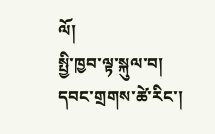ལོ།
སྤྱི་ཁྱབ་ལྟ་སྐུལ་བ། དབང་གྲགས་ཚེ་རིང་།